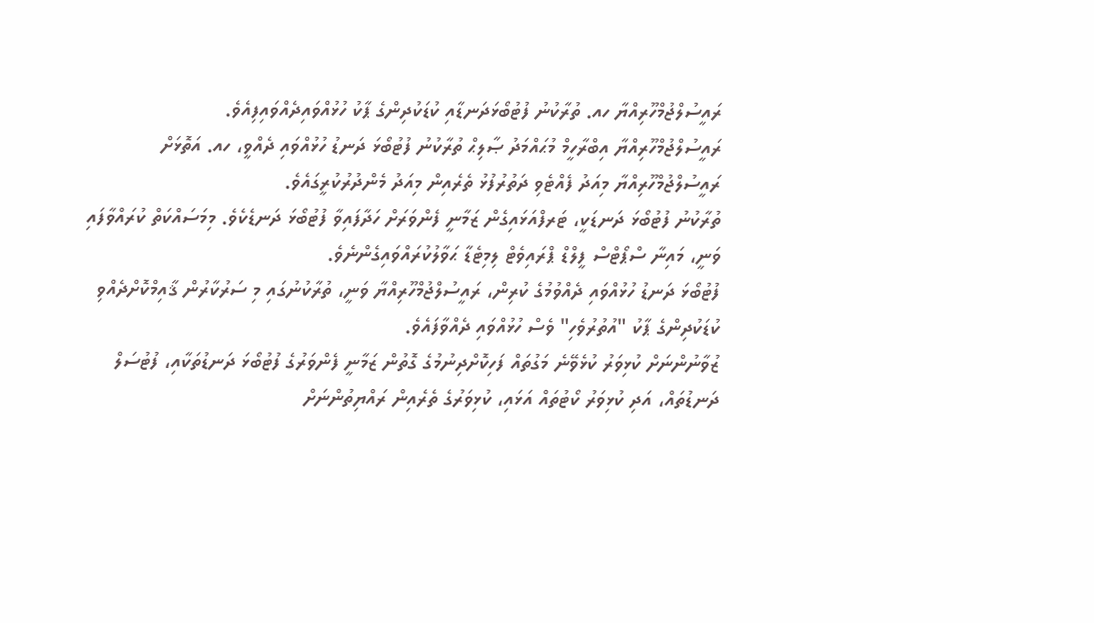ރައީސުލްޖުމްހޫރިއްޔާ ހއ. ތުރާކުނު ފުޓުބޯޅަދަނޑާއި ކުޑަކުދިންގެ ޕާކު ހުޅުއްވައިދެއްވައިފިއެވެ.
ރައީސުލްޖުމްހޫރިއްޔާ އިބްރާހީމް މުޙައްމަދު ޞާލިޙް ތުރާކުނު ފުޓުބޯޅަ ދަނޑު ހުޅުއްވައި ދެއްވީ، ހއ. އަތޮޅަށް ރައީސުލްޖުމްހޫރިއްޔާ މިއަދު ފެއްޓެވި ދަތުރުފުޅު ތެރެއިން މިއަދު މެންދުރުކުރީގައެވެ.
ތުރާކުނު ފުޓުބޯޅަ ދަނޑަކީ، ޓަރފްއަޅައިގެން ޒަމާނީ ފެންވަރަށް ހަދާފައިވާ ފުޓުބޯޅަ ދަނޑެކެވެ. މިމަސައްކަތް ކުރައްވާފައި ވަނީ، މައިނާ ސްޕޯޓްސް ފީލްޑް ޕްރައިވެޓް ލިމިޓެޑާ ޙަވާލުކުރައްވައިގެންނެވެ.
ފުޓުބޯޅަ ދަނޑު ހުޅުއްވައި ދެއްވުމުގެ ކުރިން، ރައީސުލްޖުމްހޫރިއްޔާ ވަނީ، ތުރާކުނުގައި މި ސަރުކާރުން ޤާއިމްކޮށްދެއްވި ކުޑަކުދިންގެ ޕާކު "އުތުރުވެހި" ވެސް ހުޅުއްވައި ދެއްވާފައެވެ.
ޒުވާނުންނަށް ކުޅިވަރު ކުޅެވޭނެ މަގުތައް ފަހިކޮށްދިނުމުގެ ގޮތުން ޒަމާނީ ފެންވަރުގެ ފުޓުބޯޅަ ދަނޑުތަކާއި، ފުޓުސަލް ދަނޑުތައް، އަދި ކުޅިވަރު ކޯޓުތައް އަޅައި، ކުޅިވަރުގެ ތެރެއިން ރައްޔިތުންނަށް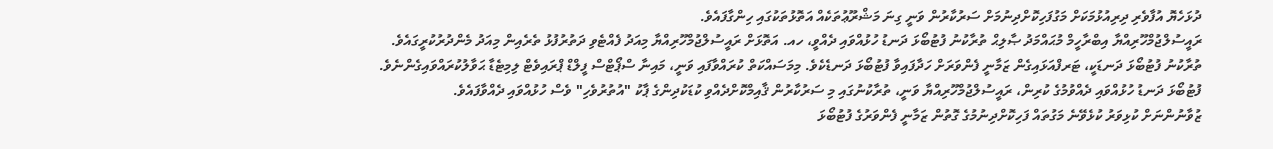ދުޅަހެޔޮ އުފާވެރި ދިރިއުޅުމަކަށް މަގުފަހިކޮށްދިނުމަށް ސަރުކާރުން ވަނީ ގިނަ މަޝްރޫޢުތަކެއް އަތޮޅުތަކުގައި ހިންގާފައެވެ.
ރައީސުލްޖުމްހޫރިއްޔާ އިބްރާހީމް މުޙައްމަދު ޞާލިޙް ތުރާކުނު ފުޓުބޯޅަ ދަނޑު ހުޅުއްވައި ދެއްވީ، ހއ. އަތޮޅަށް ރައީސުލްޖުމްހޫރިއްޔާ މިއަދު ފެއްޓެވި ދަތުރުފުޅު ތެރެއިން މިއަދު މެންދުރުކުރީގައެވެ.
ތުރާކުނު ފުޓުބޯޅަ ދަނޑަކީ، ޓަރފްއަޅައިގެން ޒަމާނީ ފެންވަރަށް ހަދާފައިވާ ފުޓުބޯޅަ ދަނޑެކެވެ. މިމަސައްކަތް ކުރައްވާފައި ވަނީ، މައިނާ ސްޕޯޓްސް ފީލްޑް ޕްރައިވެޓް ލިމިޓެޑާ ޙަވާލުކުރައްވައިގެންނެވެ.
ފުޓުބޯޅަ ދަނޑު ހުޅުއްވައި ދެއްވުމުގެ ކުރިން، ރައީސުލްޖުމްހޫރިއްޔާ ވަނީ، ތުރާކުނުގައި މި ސަރުކާރުން ޤާއިމްކޮށްދެއްވި ކުޑަކުދިންގެ ޕާކު "އުތުރުވެހި" ވެސް ހުޅުއްވައި ދެއްވާފައެވެ.
ޒުވާނުންނަށް ކުޅިވަރު ކުޅެވޭނެ މަގުތައް ފަހިކޮށްދިނުމުގެ ގޮތުން ޒަމާނީ ފެންވަރުގެ ފުޓުބޯޅަ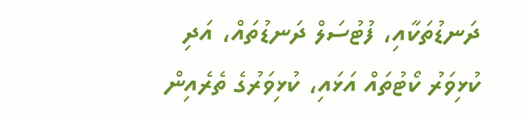ދަނޑުތަކާއި، ފުޓުސަލް ދަނޑުތައް، އަދި ކުޅިވަރު ކޯޓުތައް އަޅައި، ކުޅިވަރުގެ ތެރެއިން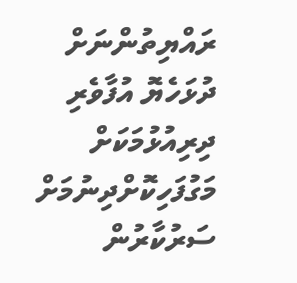ރައްޔިތުންނަށް ދުޅަހެޔޮ އުފާވެރި ދިރިއުޅުމަކަށް މަގުފަހިކޮށްދިނުމަށް ސަރުކާރުން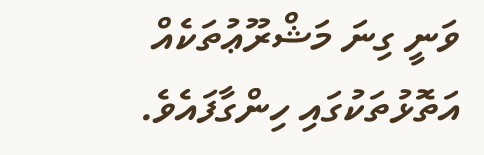ވަނީ ގިނަ މަޝްރޫޢުތަކެއް އަތޮޅުތަކުގައި ހިންގާފައެވެ.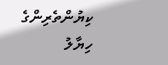ކިޔުންތެރިންގެ ހިޔާލު